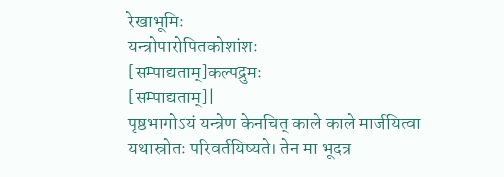रेखाभूमिः
यन्त्रोपारोपितकोशांशः
[सम्पाद्यताम्]कल्पद्रुमः
[सम्पाद्यताम्]|
पृष्ठभागोऽयं यन्त्रेण केनचित् काले काले मार्जयित्वा यथास्रोतः परिवर्तयिष्यते। तेन मा भूदत्र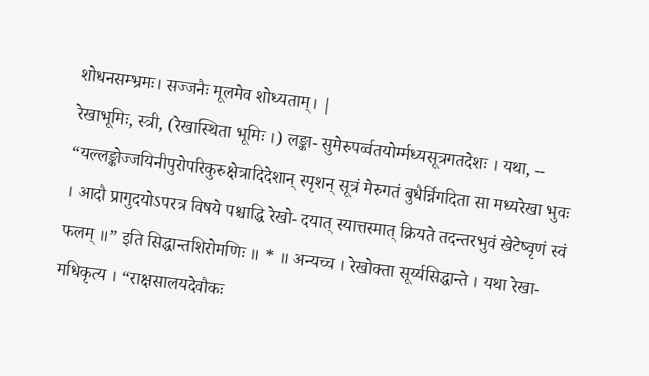शोधनसम्भ्रमः। सज्जनैः मूलमेव शोध्यताम्। |
रेखाभूमिः, स्त्री, (रेखास्थिता भूमिः ।) लङ्का- सुमेरुपर्व्वतयोर्म्मध्यसूत्रगतदेशः । यथा, -- “यल्लङ्कोज्जयिनीपुरोपरिकुरुक्षेत्रादिदेशान् स्पृशन् सूत्रं मेरुगतं बुधैर्न्निगदिता सा मध्यरेखा भुवः । आदौ प्रागुदयोऽपरत्र विषये पश्चाद्धि रेखो- दयात् स्यात्तस्मात् क्रियते तदन्तरभुवं खेटेष्वृणं स्वं फलम् ॥” इति सिद्धान्तशिरोमणिः ॥ * ॥ अन्यच्च । रेखोक्ता सूर्य्यसिद्धान्ते । यथा रेखा- मधिकृत्य । “राक्षसालयदेवौकः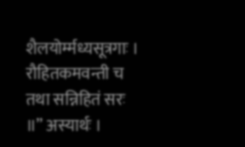शैलयोर्म्मध्यसूत्रगाः । रौहितकमवन्ती च तथा सन्निहितं सरः ॥” अस्यार्थः ।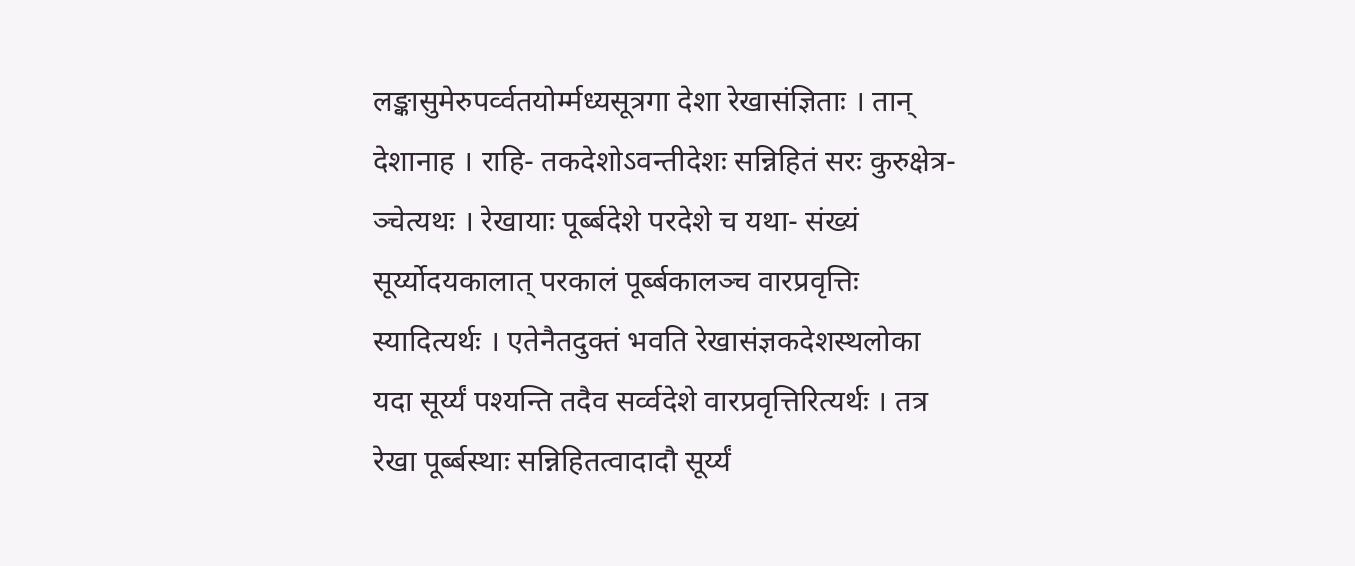लङ्कासुमेरुपर्व्वतयोर्म्मध्यसूत्रगा देशा रेखासंज्ञिताः । तान् देशानाह । राहि- तकदेशोऽवन्तीदेशः सन्निहितं सरः कुरुक्षेत्र- ञ्चेत्यथः । रेखायाः पूर्ब्बदेशे परदेशे च यथा- संख्यं सूर्य्योदयकालात् परकालं पूर्ब्बकालञ्च वारप्रवृत्तिः स्यादित्यर्थः । एतेनैतदुक्तं भवति रेखासंज्ञकदेशस्थलोका यदा सूर्य्यं पश्यन्ति तदैव सर्व्वदेशे वारप्रवृत्तिरित्यर्थः । तत्र रेखा पूर्ब्बस्थाः सन्निहितत्वादादौ सूर्य्यं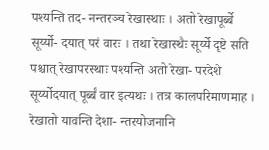पश्यन्ति तद- नन्तरञ्च रेखास्थाः । अतो रेखापूर्ब्बे सूर्य्यो- दयात् परं वारः । तथा रेखास्थैः सूर्य्ये दृष्टे सति पश्चात् रेखापरस्थाः पश्यन्ति अतो रेखा- परदेशे सूर्य्योदयात् पूर्ब्बं वार इत्यथः । तत्र कालपरिमाणमाह । रेखातो यावन्ति देशा- न्तरयोजनानि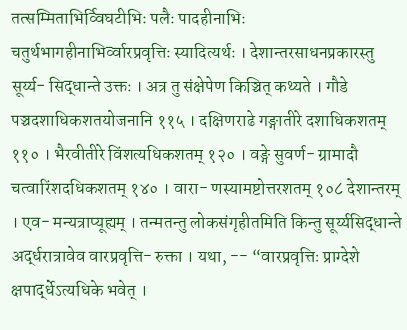तत्सम्मिताभिर्व्विघटीभिः पलैः पादहीनाभिः चतुर्थभागहीनाभिर्व्वारप्रवृत्तिः स्यादित्यर्थः । देशान्तरसाधनप्रकारस्तु सूर्य्य- सिद्धान्ते उक्तः । अत्र तु संक्षेपेण किञ्चित् कथ्यते । गौडे पञ्चदशाधिकशतयोजनानि ११५ । दक्षिणराढे गङ्गातीरे दशाधिकशतम् ११० । भैरवीतीरे विंशत्यधिकशतम् १२० । वङ्गे सुवर्ण- ग्रामादौ चत्वारिंशदधिकशतम् १४० । वारा- णस्यामष्टोत्तरशतम् १०८ देशान्तरम् । एव- मन्यत्राप्यूह्यम् । तन्मतन्तु लोकसंगृहीतमिति किन्तु सूर्य्यसिद्धान्ते अर्द्धरात्रावेव वारप्रवृत्ति- रुक्ता । यथा, -- “वारप्रवृत्तिः प्राग्देशे क्षपार्द्धेऽत्यधिके भवेत् ।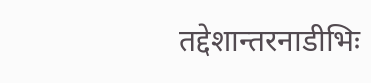तद्देशान्तरनाडीभिः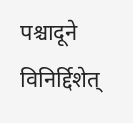पश्चादूने विनिर्द्दिशेत्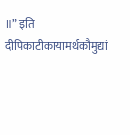॥” इति दीपिकाटीकायामर्थकौमुद्यां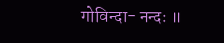गोविन्दा- नन्दः ॥